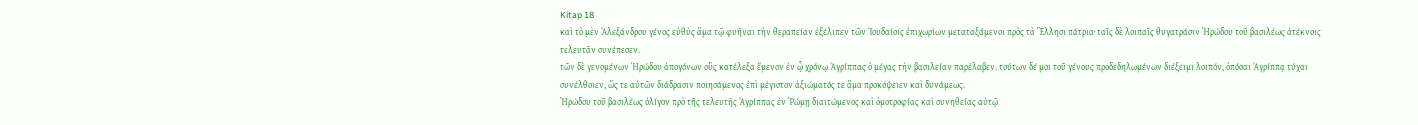Kitap 18
καὶ τὸ μὲν Ἀλεξάνδρου γένος εὐθὺς ἅμα τῷ φυῆναι τὴν θεραπείαν ἐξέλιπεν τῶν Ἰουδαίοις ἐπιχωρίων μεταταξάμενοι πρὸς τὰ Ἕλλησι πάτρια· ταῖς δὲ λοιπαῖς θυγατράσιν Ἡρώδου τοῦ βασιλέως ἀτέκνοις τελευτᾶν συνέπεσεν.
τῶν δὲ γενομένων Ἡρώδου ἀπογόνων οὓς κατέλεξα ἔμενον ἐν ᾧ χρόνῳ Ἀγρίππας ὁ μέγας τὴν βασιλείαν παρέλαβεν. τούτων δέ μοι τοῦ γένους προδεδηλωμένων διέξειμι λοιπόν, ὁπόσαι Ἀγρίππᾳ τύχαι συνέλθοιεν, ὥς τε αὐτῶν διάδρασιν ποιησάμενος ἐπὶ μέγιστον ἀξιώματός τε ἅμα προκόψειεν καὶ δυνάμεως.
Ἡρώδου τοῦ βασιλέως ὀλίγον πρὸ τῆς τελευτῆς Ἀγρίππας ἐν Ῥώμῃ διαιτώμενος καὶ ὁμοτροφίας καὶ συνηθείας αὐτῷ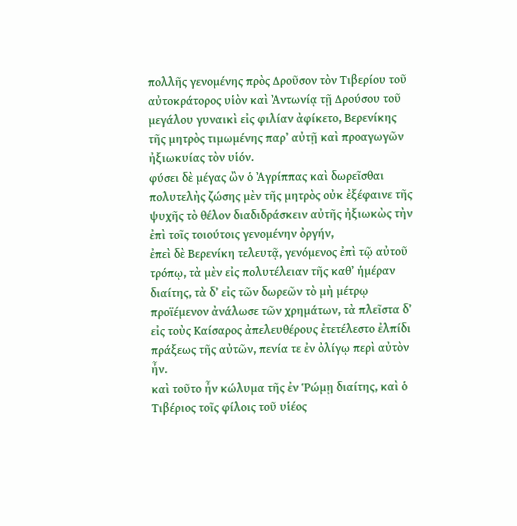πολλῆς γενομένης πρὸς Δροῦσον τὸν Τιβερίου τοῦ αὐτοκράτορος υἱὸν καὶ Ἀντωνίᾳ τῇ Δρούσου τοῦ μεγάλου γυναικὶ εἰς φιλίαν ἀφίκετο, Βερενίκης τῆς μητρὸς τιμωμένης παρʼ αὐτῇ καὶ προαγωγῶν ἠξιωκυίας τὸν υἱόν.
φύσει δὲ μέγας ὢν ὁ Ἀγρίππας καὶ δωρεῖσθαι πολυτελὴς ζώσης μὲν τῆς μητρὸς οὐκ ἐξέφαινε τῆς ψυχῆς τὸ θέλον διαδιδράσκειν αὐτῆς ἠξιωκὼς τὴν ἐπὶ τοῖς τοιούτοις γενομένην ὀργήν,
ἐπεὶ δὲ Βερενίκη τελευτᾷ, γενόμενος ἐπὶ τῷ αὐτοῦ τρόπῳ, τὰ μὲν εἰς πολυτέλειαν τῆς καθʼ ἡμέραν διαίτης, τὰ δʼ εἰς τῶν δωρεῶν τὸ μὴ μέτρῳ προϊέμενον ἀνάλωσε τῶν χρημάτων, τὰ πλεῖστα δʼ εἰς τοὺς Καίσαρος ἀπελευθέρους ἐτετέλεστο ἐλπίδι πράξεως τῆς αὐτῶν, πενία τε ἐν ὀλίγῳ περὶ αὐτὸν ἦν.
καὶ τοῦτο ἦν κώλυμα τῆς ἐν Ῥώμῃ διαίτης, καὶ ὁ Τιβέριος τοῖς φίλοις τοῦ υἱέος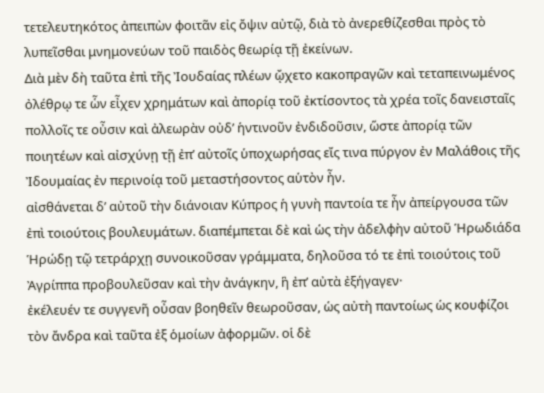τετελευτηκότος ἀπειπὼν φοιτᾶν εἰς ὄψιν αὐτῷ, διὰ τὸ ἀνερεθίζεσθαι πρὸς τὸ λυπεῖσθαι μνημονεύων τοῦ παιδὸς θεωρίᾳ τῇ ἐκείνων.
Διὰ μὲν δὴ ταῦτα ἐπὶ τῆς Ἰουδαίας πλέων ᾤχετο κακοπραγῶν καὶ τεταπεινωμένος ὀλέθρῳ τε ὧν εἶχεν χρημάτων καὶ ἀπορίᾳ τοῦ ἐκτίσοντος τὰ χρέα τοῖς δανεισταῖς πολλοῖς τε οὖσιν καὶ ἀλεωρὰν οὐδʼ ἡντινοῦν ἐνδιδοῦσιν, ὥστε ἀπορίᾳ τῶν ποιητέων καὶ αἰσχύνῃ τῇ ἐπʼ αὐτοῖς ὑποχωρήσας εἴς τινα πύργον ἐν Μαλάθοις τῆς Ἰδουμαίας ἐν περινοίᾳ τοῦ μεταστήσοντος αὑτὸν ἦν.
αἰσθάνεται δʼ αὐτοῦ τὴν διάνοιαν Κύπρος ἡ γυνὴ παντοία τε ἦν ἀπείργουσα τῶν ἐπὶ τοιούτοις βουλευμάτων. διαπέμπεται δὲ καὶ ὡς τὴν ἀδελφὴν αὐτοῦ Ἡρωδιάδα Ἡρώδῃ τῷ τετράρχῃ συνοικοῦσαν γράμματα, δηλοῦσα τό τε ἐπὶ τοιούτοις τοῦ Ἀγρίππα προβουλεῦσαν καὶ τὴν ἀνάγκην, ἣ ἐπʼ αὐτὰ ἐξήγαγεν·
ἐκέλευέν τε συγγενῆ οὖσαν βοηθεῖν θεωροῦσαν, ὡς αὐτὴ παντοίως ὡς κουφίζοι τὸν ἄνδρα καὶ ταῦτα ἐξ ὁμοίων ἀφορμῶν. οἱ δὲ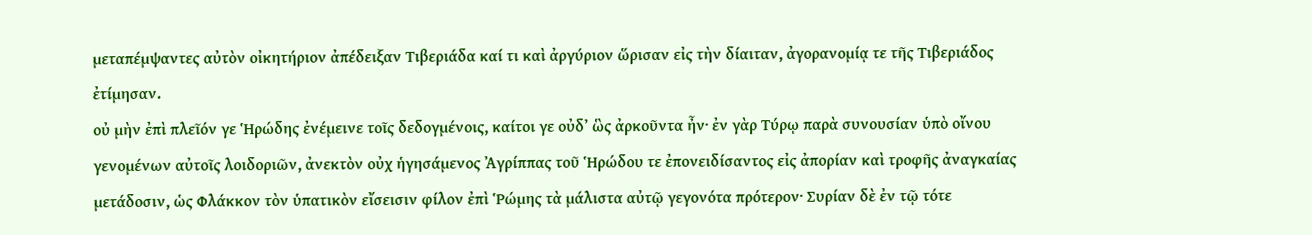μεταπέμψαντες αὐτὸν οἰκητήριον ἀπέδειξαν Τιβεριάδα καί τι καὶ ἀργύριον ὥρισαν εἰς τὴν δίαιταν, ἀγορανομίᾳ τε τῆς Τιβεριάδος ἐτίμησαν.
οὐ μὴν ἐπὶ πλεῖόν γε Ἡρώδης ἐνέμεινε τοῖς δεδογμένοις, καίτοι γε οὐδʼ ὣς ἀρκοῦντα ἦν· ἐν γὰρ Τύρῳ παρὰ συνουσίαν ὑπὸ οἴνου γενομένων αὐτοῖς λοιδοριῶν, ἀνεκτὸν οὐχ ἡγησάμενος Ἀγρίππας τοῦ Ἡρώδου τε ἐπονειδίσαντος εἰς ἀπορίαν καὶ τροφῆς ἀναγκαίας μετάδοσιν, ὡς Φλάκκον τὸν ὑπατικὸν εἴσεισιν φίλον ἐπὶ Ῥώμης τὰ μάλιστα αὐτῷ γεγονότα πρότερον· Συρίαν δὲ ἐν τῷ τότε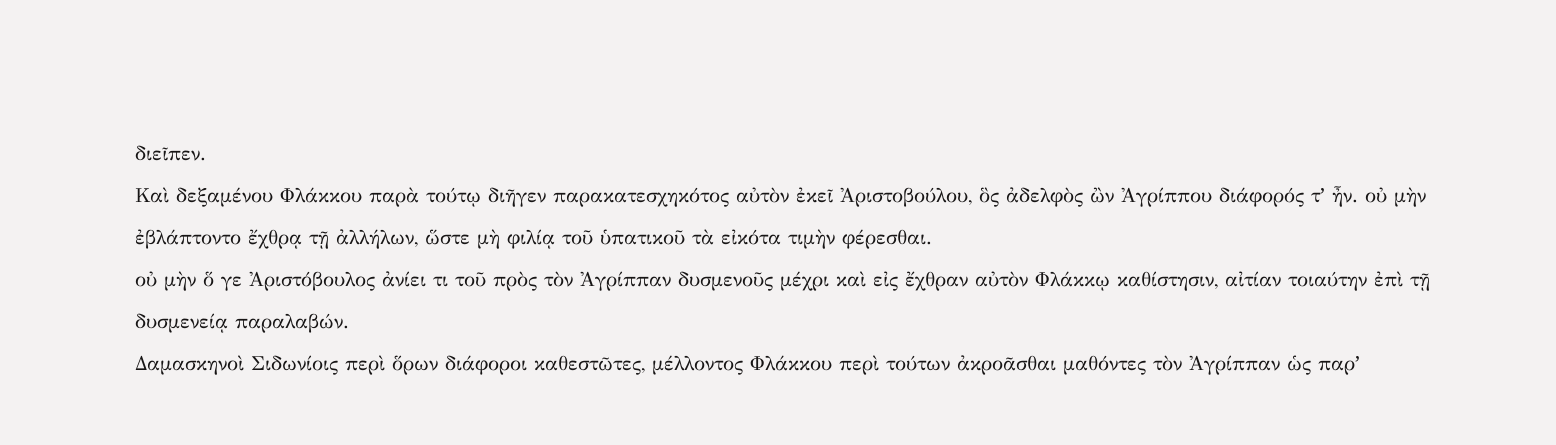διεῖπεν.
Καὶ δεξαμένου Φλάκκου παρὰ τούτῳ διῆγεν παρακατεσχηκότος αὐτὸν ἐκεῖ Ἀριστοβούλου, ὃς ἀδελφὸς ὢν Ἀγρίππου διάφορός τʼ ἦν. οὐ μὴν ἐβλάπτοντο ἔχθρᾳ τῇ ἀλλήλων, ὥστε μὴ φιλίᾳ τοῦ ὑπατικοῦ τὰ εἰκότα τιμὴν φέρεσθαι.
οὐ μὴν ὅ γε Ἀριστόβουλος ἀνίει τι τοῦ πρὸς τὸν Ἀγρίππαν δυσμενοῦς μέχρι καὶ εἰς ἔχθραν αὐτὸν Φλάκκῳ καθίστησιν, αἰτίαν τοιαύτην ἐπὶ τῇ δυσμενείᾳ παραλαβών.
Δαμασκηνοὶ Σιδωνίοις περὶ ὅρων διάφοροι καθεστῶτες, μέλλοντος Φλάκκου περὶ τούτων ἀκροᾶσθαι μαθόντες τὸν Ἀγρίππαν ὡς παρʼ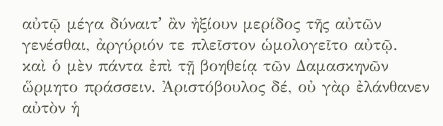αὐτῷ μέγα δύναιτʼ ἂν ἠξίουν μερίδος τῆς αὐτῶν γενέσθαι, ἀργύριόν τε πλεῖστον ὡμολογεῖτο αὐτῷ.
καὶ ὁ μὲν πάντα ἐπὶ τῇ βοηθείᾳ τῶν Δαμασκηνῶν ὥρμητο πράσσειν. Ἀριστόβουλος δέ, οὐ γὰρ ἐλάνθανεν αὐτὸν ἡ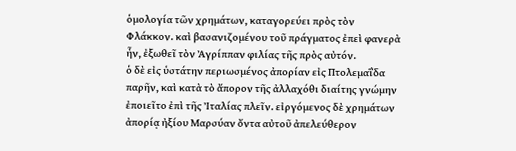ὁμολογία τῶν χρημάτων, καταγορεύει πρὸς τὸν Φλάκκον. καὶ βασανιζομένου τοῦ πράγματος ἐπεὶ φανερὰ ἦν, ἐξωθεῖ τὸν Ἀγρίππαν φιλίας τῆς πρὸς αὐτόν.
ὁ δὲ εἰς ὑστάτην περιωσμένος ἀπορίαν εἰς Πτολεμαΐδα παρῆν, καὶ κατὰ τὸ ἄπορον τῆς ἀλλαχόθι διαίτης γνώμην ἐποιεῖτο ἐπὶ τῆς Ἰταλίας πλεῖν. εἰργόμενος δὲ χρημάτων ἀπορίᾳ ἠξίου Μαρσύαν ὄντα αὐτοῦ ἀπελεύθερον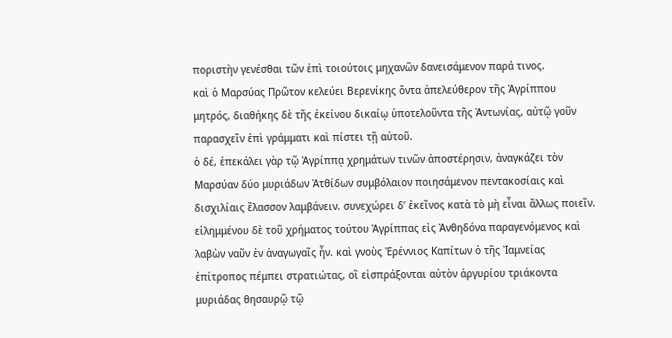ποριστὴν γενέσθαι τῶν ἐπὶ τοιούτοις μηχανῶν δανεισάμενον παρά τινος.
καὶ ὁ Μαρσύας Πρῶτον κελεύει Βερενίκης ὄντα ἀπελεύθερον τῆς Ἀγρίππου μητρός, διαθήκης δὲ τῆς ἐκείνου δικαίῳ ὑποτελοῦντα τῆς Ἀντωνίας, αὐτῷ γοῦν παρασχεῖν ἐπὶ γράμματι καὶ πίστει τῇ αὐτοῦ.
ὁ δέ, ἐπεκάλει γὰρ τῷ Ἀγρίππᾳ χρημάτων τινῶν ἀποστέρησιν, ἀναγκάζει τὸν Μαρσύαν δύο μυριάδων Ἀτθίδων συμβόλαιον ποιησάμενον πεντακοσίαις καὶ δισχιλίαις ἔλασσον λαμβάνειν. συνεχώρει δʼ ἐκεῖνος κατὰ τὸ μὴ εἶναι ἄλλως ποιεῖν.
εἰλημμένου δὲ τοῦ χρήματος τούτου Ἀγρίππας εἰς Ἀνθηδόνα παραγενόμενος καὶ λαβὼν ναῦν ἐν ἀναγωγαῖς ἦν. καὶ γνοὺς Ἐρέννιος Καπίτων ὁ τῆς Ἰαμνείας ἐπίτροπος πέμπει στρατιώτας, οἳ εἰσπράξονται αὐτὸν ἀργυρίου τριάκοντα μυριάδας θησαυρῷ τῷ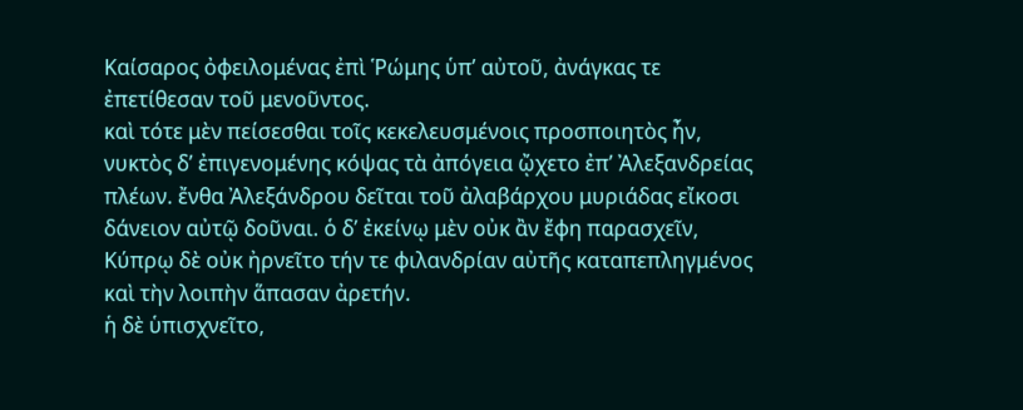Καίσαρος ὀφειλομένας ἐπὶ Ῥώμης ὑπʼ αὐτοῦ, ἀνάγκας τε ἐπετίθεσαν τοῦ μενοῦντος.
καὶ τότε μὲν πείσεσθαι τοῖς κεκελευσμένοις προσποιητὸς ἦν, νυκτὸς δʼ ἐπιγενομένης κόψας τὰ ἀπόγεια ᾤχετο ἐπʼ Ἀλεξανδρείας πλέων. ἔνθα Ἀλεξάνδρου δεῖται τοῦ ἀλαβάρχου μυριάδας εἴκοσι δάνειον αὐτῷ δοῦναι. ὁ δʼ ἐκείνῳ μὲν οὐκ ἂν ἔφη παρασχεῖν, Κύπρῳ δὲ οὐκ ἠρνεῖτο τήν τε φιλανδρίαν αὐτῆς καταπεπληγμένος καὶ τὴν λοιπὴν ἅπασαν ἀρετήν.
ἡ δὲ ὑπισχνεῖτο,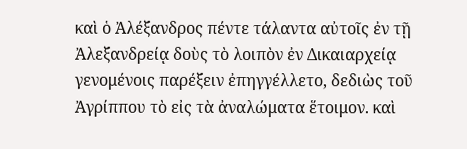καὶ ὁ Ἀλέξανδρος πέντε τάλαντα αὐτοῖς ἐν τῇ Ἀλεξανδρείᾳ δοὺς τὸ λοιπὸν ἐν Δικαιαρχείᾳ γενομένοις παρέξειν ἐπηγγέλλετο, δεδιὼς τοῦ Ἀγρίππου τὸ εἰς τὰ ἀναλώματα ἕτοιμον. καὶ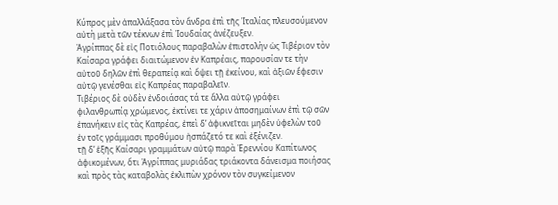Κύπρος μὲν ἀπαλλάξασα τὸν ἄνδρα ἐπὶ τῆς Ἰταλίας πλευσούμενον αὐτὴ μετὰ τῶν τέκνων ἐπὶ Ἰουδαίας ἀνέζευξεν.
Ἀγρίππας δὲ εἰς Ποτιόλους παραβαλὼν ἐπιστολὴν ὡς Τιβέριον τὸν Καίσαρα γράφει διαιτώμενον ἐν Καπρέαις, παρουσίαν τε τὴν αὐτοῦ δηλῶν ἐπὶ θεραπείᾳ καὶ ὄψει τῇ ἐκείνου, καὶ ἀξιῶν ἔφεσιν αὐτῷ γενέσθαι εἰς Καπρέας παραβαλεῖν.
Τιβέριος δὲ οὐδὲν ἐνδοιάσας τά τε ἄλλα αὐτῷ γράφει φιλανθρωπίᾳ χρώμενος, ἐκτίνει τε χάριν ἀποσημαίνων ἐπὶ τῷ σῶν ἐπανήκειν εἰς τὰς Καπρέας, ἐπεὶ δʼ ἀφικνεῖται μηδὲν ὑφελὼν τοῦ ἐν τοῖς γράμμασι προθύμου ἠσπάζετό τε καὶ ἐξένιζεν.
τῇ δʼ ἑξῆς Καίσαρι γραμμάτων αὐτῷ παρὰ Ἐρεννίου Καπίτωνος ἀφικομένων, ὅτι Ἀγρίππας μυριάδας τριάκοντα δάνεισμα ποιήσας καὶ πρὸς τὰς καταβολὰς ἐκλιπὼν χρόνον τὸν συγκείμενον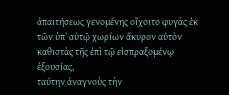ἀπαιτήσεως γενομένης οἴχοιτο φυγὰς ἐκ τῶν ὑπʼ αὐτῷ χωρίων ἄκυρον αὐτὸν καθιστὰς τῆς ἐπὶ τῷ εἰσπραξομένῳ ἐξουσίας,
ταύτην ἀναγνοὺς τὴν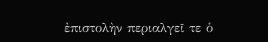ἐπιστολὴν περιαλγεῖ τε ὁ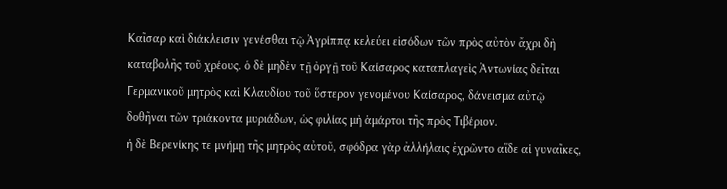Καῖσαρ καὶ διάκλεισιν γενέσθαι τῷ Ἀγρίππᾳ κελεύει εἰσόδων τῶν πρὸς αὐτὸν ἄχρι δὴ καταβολῆς τοῦ χρέους. ὁ δὲ μηδὲν τῇ ὀργῇ τοῦ Καίσαρος καταπλαγεὶς Ἀντωνίας δεῖται Γερμανικοῦ μητρὸς καὶ Κλαυδίου τοῦ ὕστερον γενομένου Καίσαρος, δάνεισμα αὐτῷ δοθῆναι τῶν τριάκοντα μυριάδων, ὡς φιλίας μὴ ἁμάρτοι τῆς πρὸς Τιβέριον.
ἡ δὲ Βερενίκης τε μνήμῃ τῆς μητρὸς αὐτοῦ, σφόδρα γὰρ ἀλλήλαις ἐχρῶντο αἵδε αἱ γυναῖκες,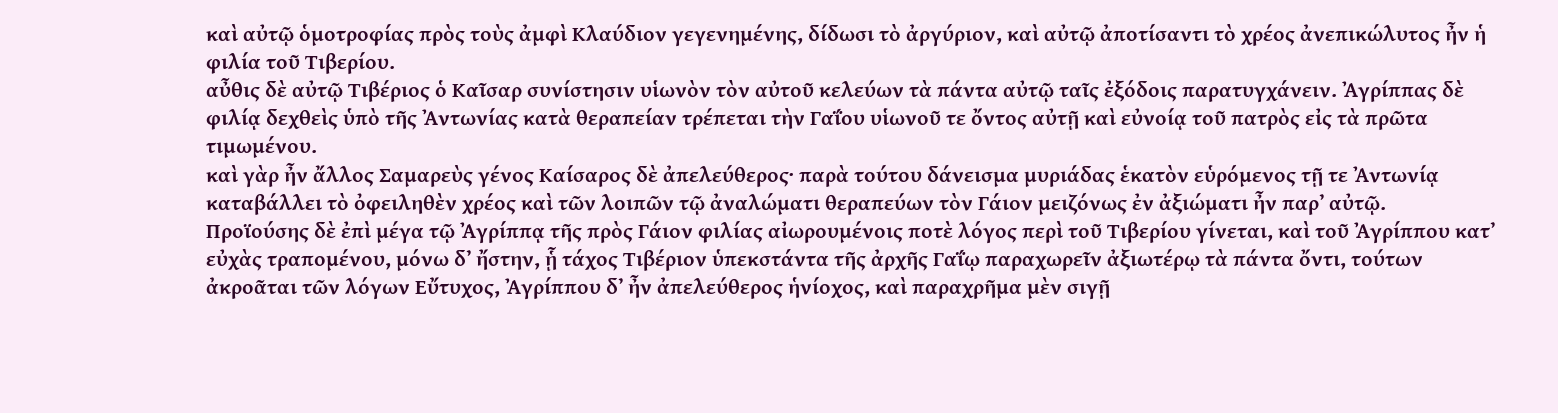καὶ αὐτῷ ὁμοτροφίας πρὸς τοὺς ἀμφὶ Κλαύδιον γεγενημένης, δίδωσι τὸ ἀργύριον, καὶ αὐτῷ ἀποτίσαντι τὸ χρέος ἀνεπικώλυτος ἦν ἡ φιλία τοῦ Τιβερίου.
αὖθις δὲ αὐτῷ Τιβέριος ὁ Καῖσαρ συνίστησιν υἱωνὸν τὸν αὐτοῦ κελεύων τὰ πάντα αὐτῷ ταῖς ἐξόδοις παρατυγχάνειν. Ἀγρίππας δὲ φιλίᾳ δεχθεὶς ὑπὸ τῆς Ἀντωνίας κατὰ θεραπείαν τρέπεται τὴν Γαΐου υἱωνοῦ τε ὄντος αὐτῇ καὶ εὐνοίᾳ τοῦ πατρὸς εἰς τὰ πρῶτα τιμωμένου.
καὶ γὰρ ἦν ἄλλος Σαμαρεὺς γένος Καίσαρος δὲ ἀπελεύθερος· παρὰ τούτου δάνεισμα μυριάδας ἑκατὸν εὑρόμενος τῇ τε Ἀντωνίᾳ καταβάλλει τὸ ὀφειληθὲν χρέος καὶ τῶν λοιπῶν τῷ ἀναλώματι θεραπεύων τὸν Γάιον μειζόνως ἐν ἀξιώματι ἦν παρʼ αὐτῷ.
Προϊούσης δὲ ἐπὶ μέγα τῷ Ἀγρίππᾳ τῆς πρὸς Γάιον φιλίας αἰωρουμένοις ποτὲ λόγος περὶ τοῦ Τιβερίου γίνεται, καὶ τοῦ Ἀγρίππου κατʼ εὐχὰς τραπομένου, μόνω δʼ ἤστην, ᾗ τάχος Τιβέριον ὑπεκστάντα τῆς ἀρχῆς Γαΐῳ παραχωρεῖν ἀξιωτέρῳ τὰ πάντα ὄντι, τούτων ἀκροᾶται τῶν λόγων Εὔτυχος, Ἀγρίππου δʼ ἦν ἀπελεύθερος ἡνίοχος, καὶ παραχρῆμα μὲν σιγῇ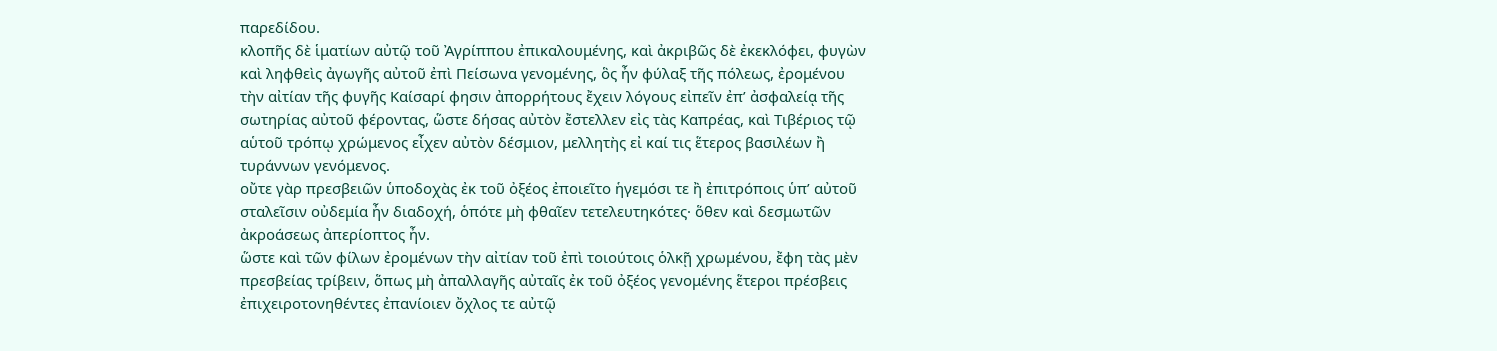παρεδίδου.
κλοπῆς δὲ ἱματίων αὐτῷ τοῦ Ἀγρίππου ἐπικαλουμένης, καὶ ἀκριβῶς δὲ ἐκεκλόφει, φυγὼν καὶ ληφθεὶς ἀγωγῆς αὐτοῦ ἐπὶ Πείσωνα γενομένης, ὃς ἦν φύλαξ τῆς πόλεως, ἐρομένου τὴν αἰτίαν τῆς φυγῆς Καίσαρί φησιν ἀπορρήτους ἔχειν λόγους εἰπεῖν ἐπʼ ἀσφαλείᾳ τῆς σωτηρίας αὐτοῦ φέροντας, ὥστε δήσας αὐτὸν ἔστελλεν εἰς τὰς Καπρέας, καὶ Τιβέριος τῷ αὑτοῦ τρόπῳ χρώμενος εἶχεν αὐτὸν δέσμιον, μελλητὴς εἰ καί τις ἕτερος βασιλέων ἢ τυράννων γενόμενος.
οὔτε γὰρ πρεσβειῶν ὑποδοχὰς ἐκ τοῦ ὀξέος ἐποιεῖτο ἡγεμόσι τε ἢ ἐπιτρόποις ὑπʼ αὐτοῦ σταλεῖσιν οὐδεμία ἦν διαδοχή, ὁπότε μὴ φθαῖεν τετελευτηκότες· ὅθεν καὶ δεσμωτῶν ἀκροάσεως ἀπερίοπτος ἦν.
ὥστε καὶ τῶν φίλων ἐρομένων τὴν αἰτίαν τοῦ ἐπὶ τοιούτοις ὁλκῇ χρωμένου, ἔφη τὰς μὲν πρεσβείας τρίβειν, ὅπως μὴ ἀπαλλαγῆς αὐταῖς ἐκ τοῦ ὀξέος γενομένης ἕτεροι πρέσβεις ἐπιχειροτονηθέντες ἐπανίοιεν ὄχλος τε αὐτῷ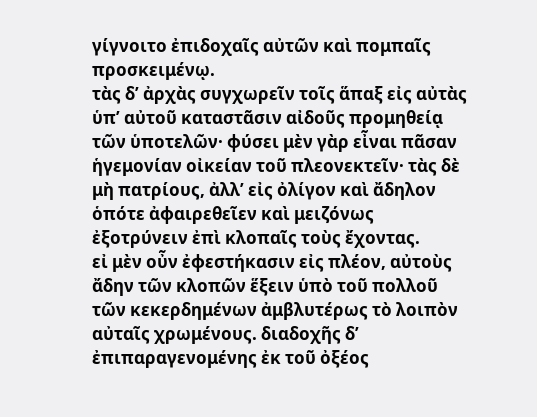γίγνοιτο ἐπιδοχαῖς αὐτῶν καὶ πομπαῖς προσκειμένῳ.
τὰς δʼ ἀρχὰς συγχωρεῖν τοῖς ἅπαξ εἰς αὐτὰς ὑπʼ αὐτοῦ καταστᾶσιν αἰδοῦς προμηθείᾳ τῶν ὑποτελῶν· φύσει μὲν γὰρ εἶναι πᾶσαν ἡγεμονίαν οἰκείαν τοῦ πλεονεκτεῖν· τὰς δὲ μὴ πατρίους, ἀλλʼ εἰς ὀλίγον καὶ ἄδηλον ὁπότε ἀφαιρεθεῖεν καὶ μειζόνως ἐξοτρύνειν ἐπὶ κλοπαῖς τοὺς ἔχοντας.
εἰ μὲν οὖν ἐφεστήκασιν εἰς πλέον, αὐτοὺς ἄδην τῶν κλοπῶν ἕξειν ὑπὸ τοῦ πολλοῦ τῶν κεκερδημένων ἀμβλυτέρως τὸ λοιπὸν αὐταῖς χρωμένους. διαδοχῆς δʼ ἐπιπαραγενομένης ἐκ τοῦ ὀξέος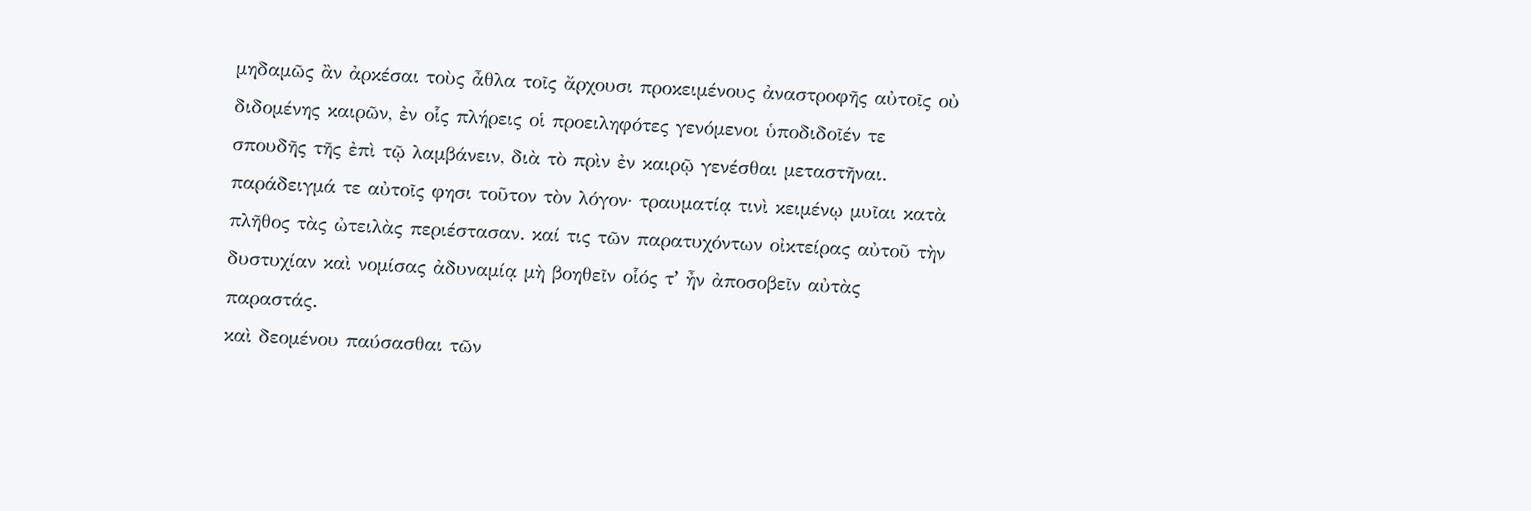μηδαμῶς ἂν ἀρκέσαι τοὺς ἆθλα τοῖς ἄρχουσι προκειμένους ἀναστροφῆς αὐτοῖς οὐ διδομένης καιρῶν, ἐν οἷς πλήρεις οἱ προειληφότες γενόμενοι ὑποδιδοῖέν τε σπουδῆς τῆς ἐπὶ τῷ λαμβάνειν, διὰ τὸ πρὶν ἐν καιρῷ γενέσθαι μεταστῆναι.
παράδειγμά τε αὐτοῖς φησι τοῦτον τὸν λόγον· τραυματίᾳ τινὶ κειμένῳ μυῖαι κατὰ πλῆθος τὰς ὠτειλὰς περιέστασαν. καί τις τῶν παρατυχόντων οἰκτείρας αὐτοῦ τὴν δυστυχίαν καὶ νομίσας ἀδυναμίᾳ μὴ βοηθεῖν οἷός τʼ ἦν ἀποσοβεῖν αὐτὰς παραστάς.
καὶ δεομένου παύσασθαι τῶν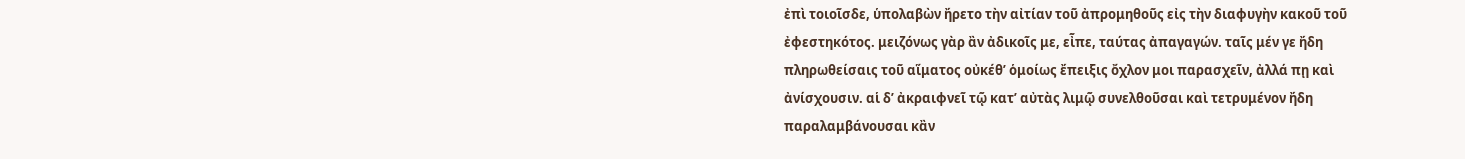ἐπὶ τοιοῖσδε, ὑπολαβὼν ἤρετο τὴν αἰτίαν τοῦ ἀπρομηθοῦς εἰς τὴν διαφυγὴν κακοῦ τοῦ ἐφεστηκότος. μειζόνως γὰρ ἂν ἀδικοῖς με, εἶπε, ταύτας ἀπαγαγών. ταῖς μέν γε ἤδη πληρωθείσαις τοῦ αἵματος οὐκέθʼ ὁμοίως ἔπειξις ὄχλον μοι παρασχεῖν, ἀλλά πῃ καὶ ἀνίσχουσιν. αἱ δʼ ἀκραιφνεῖ τῷ κατʼ αὐτὰς λιμῷ συνελθοῦσαι καὶ τετρυμένον ἤδη παραλαμβάνουσαι κἂν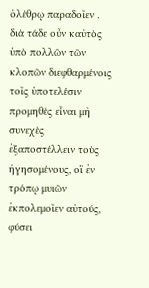ὀλέθρῳ παραδοῖεν .
διὰ τάδε οὖν καὐτὸς ὑπὸ πολλῶν τῶν κλοπῶν διεφθαρμένοις τοῖς ὑποτελέσιν προμηθὲς εἶναι μὴ συνεχὲς ἐξαποστέλλειν τοὺς ἡγησομένους, οἳ ἐν τρόπῳ μυιῶν ἐκπολεμοῖεν αὐτούς, φύσει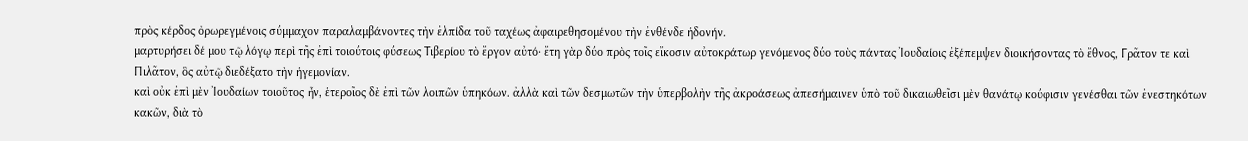πρὸς κέρδος ὀρωρεγμένοις σύμμαχον παραλαμβάνοντες τὴν ἐλπίδα τοῦ ταχέως ἀφαιρεθησομένου τὴν ἐνθένδε ἡδονήν.
μαρτυρήσει δέ μου τῷ λόγῳ περὶ τῆς ἐπὶ τοιούτοις φύσεως Τιβερίου τὸ ἔργον αὐτό· ἔτη γὰρ δύο πρὸς τοῖς εἴκοσιν αὐτοκράτωρ γενόμενος δύο τοὺς πάντας Ἰουδαίοις ἐξέπεμψεν διοικήσοντας τὸ ἔθνος, Γρᾶτον τε καὶ Πιλᾶτον, ὃς αὐτῷ διεδέξατο τὴν ἡγεμονίαν.
καὶ οὐκ ἐπὶ μὲν Ἰουδαίων τοιοῦτος ἦν, ἑτεροῖος δὲ ἐπὶ τῶν λοιπῶν ὑπηκόων. ἀλλὰ καὶ τῶν δεσμωτῶν τὴν ὑπερβολὴν τῆς ἀκροάσεως ἀπεσήμαινεν ὑπὸ τοῦ δικαιωθεῖσι μὲν θανάτῳ κούφισιν γενέσθαι τῶν ἐνεστηκότων κακῶν, διὰ τὸ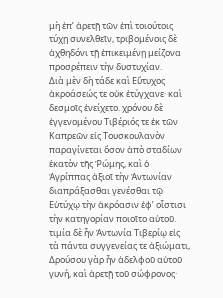μὴ ἐπʼ ἀρετῇ τῶν ἐπὶ τοιούτοις τύχῃ συνελθεῖν, τριβομένοις δὲ ἀχθηδόνι τῇ ἐπικειμένῃ μείζονα προσρέπειν τὴν δυστυχίαν.
Διὰ μὲν δὴ τάδε καὶ Εὔτυχος ἀκροάσεώς τε οὐκ ἐτύγχανε· καὶ δεσμοῖς ἐνείχετο. χρόνου δὲ ἐγγενομένου Τιβέριός τε ἐκ τῶν Καπρεῶν εἰς Τουσκουλανὸν παραγίνεται ὅσον ἀπὸ σταδίων ἑκατὸν τῆς Ῥώμης, καὶ ὁ Ἀγρίππας ἀξιοῖ τὴν Ἀντωνίαν διαπράξασθαι γενέσθαι τῷ Εὐτύχῳ τὴν ἀκρόασιν ἐφʼ οἷστισι τὴν κατηγορίαν ποιοῖτο αὐτοῦ.
τιμία δὲ ἦν Ἀντωνία Τιβερίῳ εἰς τὰ πάντα συγγενείας τε ἀξιώματι, Δρούσου γὰρ ἦν ἀδελφοῦ αὐτοῦ γυνή, καὶ ἀρετῇ τοῦ σώφρονος·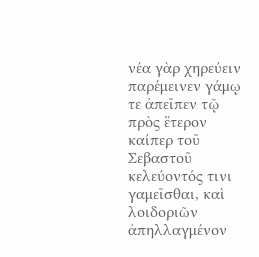νέα γὰρ χηρεύειν παρέμεινεν γάμῳ τε ἀπεῖπεν τῷ πρὸς ἕτερον καίπερ τοῦ Σεβαστοῦ κελεύοντός τινι γαμεῖσθαι, καὶ λοιδοριῶν ἀπηλλαγμένον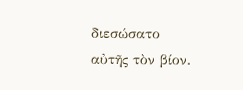διεσώσατο αὐτῆς τὸν βίον.